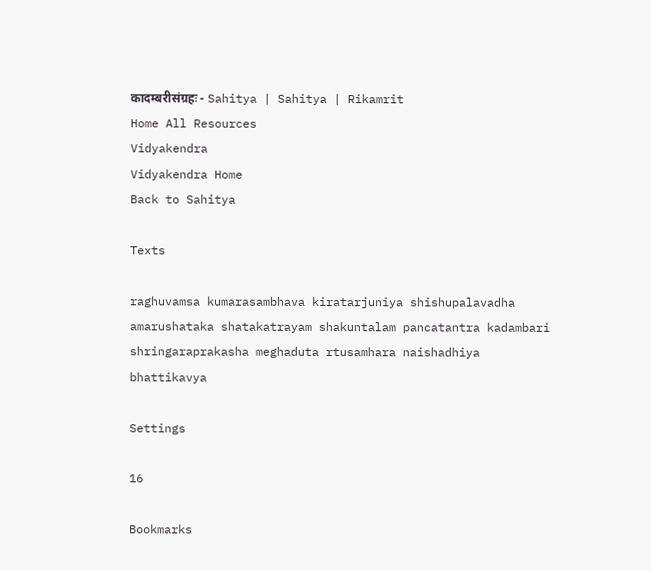कादम्बरीसंग्रहः - Sahitya | Sahitya | Rikamrit
Home All Resources
Vidyakendra
Vidyakendra Home
Back to Sahitya

Texts

raghuvamsa kumarasambhava kiratarjuniya shishupalavadha amarushataka shatakatrayam shakuntalam pancatantra kadambari shringaraprakasha meghaduta rtusamhara naishadhiya bhattikavya

Settings

16

Bookmarks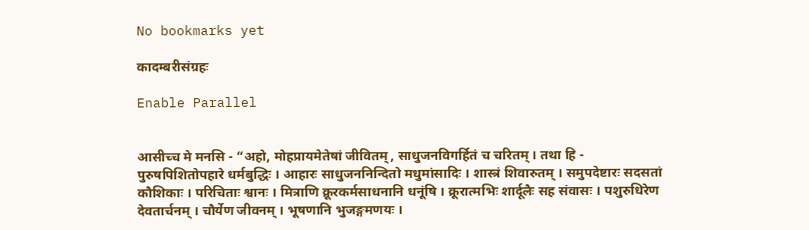No bookmarks yet

कादम्बरीसंग्रहः

Enable Parallel


आसीच्च मे मनसि - “अहो, मोहप्रायमेतेषां जीवितम्, साधुजनविगर्हितं च चरितम् । तथा हि - पुरुषपिशितोपहारे धर्मबुद्धिः । आहारः साधुजननिन्दितो मधुमांसादिः । शास्त्रं शिवारुतम् । समुपदेष्टारः सदसतां कौशिकाः । परिचिताः श्वानः । मित्राणि क्रूरकर्मसाधनानि धनूंषि । क्रूरात्मभिः शार्दूलैः सह संवासः । पशुरुधिरेण देवतार्चनम् । चौर्येण जीवनम् । भूषणानि भुजङ्गमणयः ।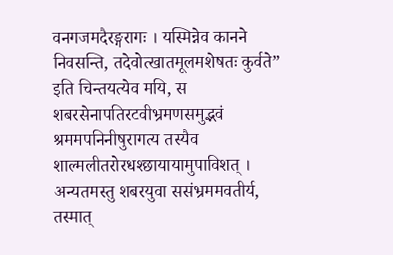वनगजमदैरङ्गरागः । यस्मिन्नेव कानने निवसन्ति, तदेवोत्खातमूलमशेषतः कुर्वते” इति चिन्तयत्येव मयि, स शबरसेनापतिरटवीभ्रमणसमुद्भवं श्रममपनिनीषुरागत्य तस्यैव शाल्मलीतरोरधश्छायायामुपाविशत् । अन्यतमस्तु शबरयुवा ससंभ्रममवतीर्य, तस्मात्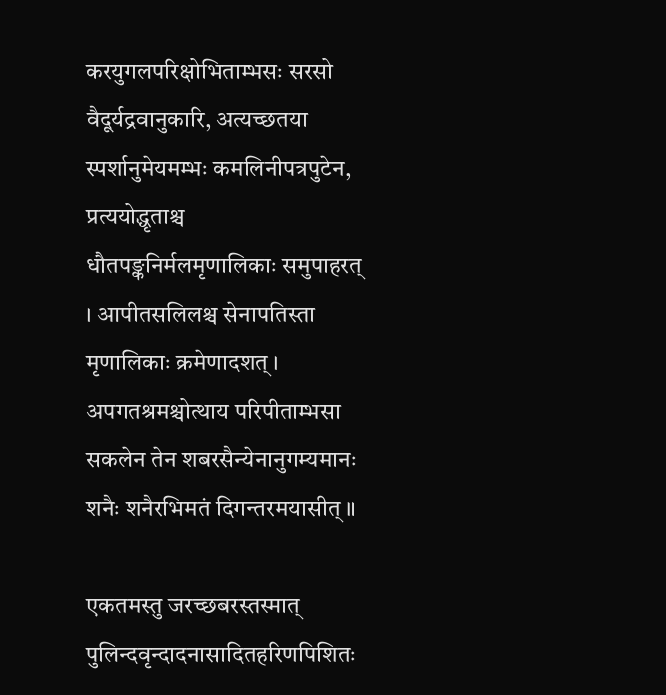करयुगलपरिक्षोभिताम्भसः सरसो वैदूर्यद्रवानुकारि, अत्यच्छतया स्पर्शानुमेयमम्भः कमलिनीपत्रपुटेन, प्रत्ययोद्धृताश्च धौतपङ्कनिर्मलमृणालिकाः समुपाहरत् । आपीतसलिलश्च सेनापतिस्ता मृणालिकाः क्रमेणादशत् । अपगतश्रमश्चोत्थाय परिपीताम्भसा सकलेन तेन शबरसैन्येनानुगम्यमानः शनैः शनैरभिमतं दिगन्तरमयासीत् ॥

एकतमस्तु जरच्छबरस्तस्मात् पुलिन्दवृन्दादनासादितहरिणपिशितः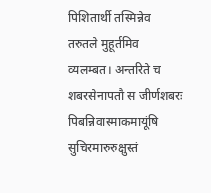पिशितार्थी तस्मिन्नेव तरुतले मुहूर्तमिव व्यलम्बत। अन्तरिते च शबरसेनापतौ स जीर्णशबरः पिबन्निवास्माकमायूंषि सुचिरमारुरुक्षुस्तं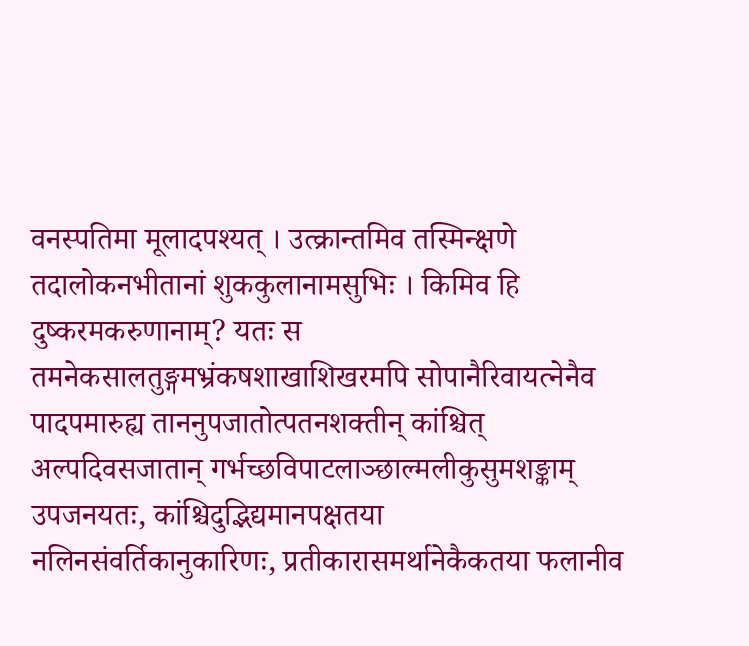वनस्पतिमा मूलादपश्यत् । उत्क्रान्तमिव तस्मिन्क्षणे तदालोकनभीतानां शुककुलानामसुभिः । किमिव हि दुष्करमकरुणानाम्? यतः स तमनेकसालतुङ्गमभ्रंकषशाखाशिखरमपि सोपानैरिवायत्नेनैव पादपमारुह्य ताननुपजातोत्पतनशक्तीन् कांश्चित् अल्पदिवसजातान् गर्भच्छविपाटलाञ्छाल्मलीकुसुमशङ्काम् उपजनयतः, कांश्चिदुद्भिद्यमानपक्षतया नलिनसंवर्तिकानुकारिणः, प्रतीकारासमर्थानेकैकतया फलानीव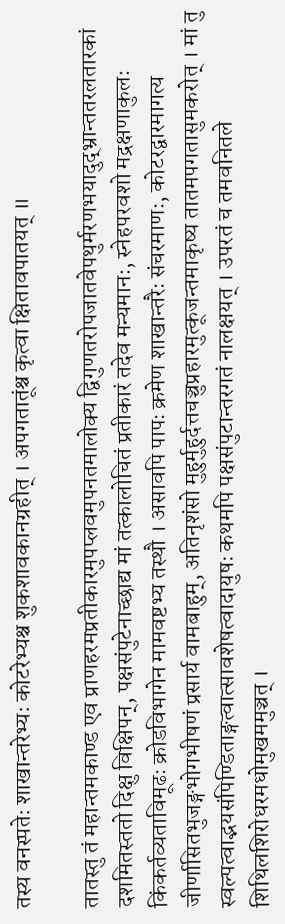तस्य वनस्पतेः शाखान्तरेभ्यः कोटरेभ्यश्च शुकशावकानग्रहीत् । अपगतातूंश्च कृत्वा क्षितावपातयत् ॥

तातस्तु तं महान्तमकाण्ड एव प्राणहरमप्रतीकारमुपप्लवमुपनतमालोक्य द्विगुणतरोपजातवेपथुर्मरणभयादुद्भ्रान्ततरलतारकां दशमितस्ततो दिक्षु विक्षिपन्, पक्षसंपुटेनाच्छाद्य मां तत्कालोचितं प्रतीकारं तदेव मन्यमानः, स्नेहपरवशो मद्रक्षणाकुलः किंकर्तव्यताविमूढः क्रोडविभागेन मामवष्टभ्य तस्थौ । असावपि पापः क्रमेण शाखान्तरैः संचरमाणः, कोटरद्वारमागत्य जीर्णासितभुजङ्गभोगभीषणं प्रसार्य वामबाहुम्, अतिनृशंसो मुहुर्मुहुर्दत्तचञ्चुप्रहारमुत्कूजन्तमाकृष्य तातमपगतासुमकरोत् । मां तु स्वल्पत्वाद्भयसंपिण्डिताङ्गत्वात्सावशेषत्वादायुषः कथमपि पक्षसंपुटान्तरगतं नालक्षयत् । उपरतं च तमवनितले शिथिलशिरोधरमधोमुखममुञ्चत् ।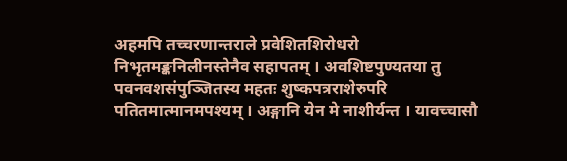अहमपि तच्चरणान्तराले प्रवेशितशिरोधरो निभृतमङ्कनिलीनस्तेनैव सहापतम् । अवशिष्टपुण्यतया तु पवनवशसंपुञ्जितस्य महतः शुष्कपत्रराशेरुपरि पतितमात्मानमपश्यम् । अङ्गानि येन मे नाशीर्यन्त । यावच्चासौ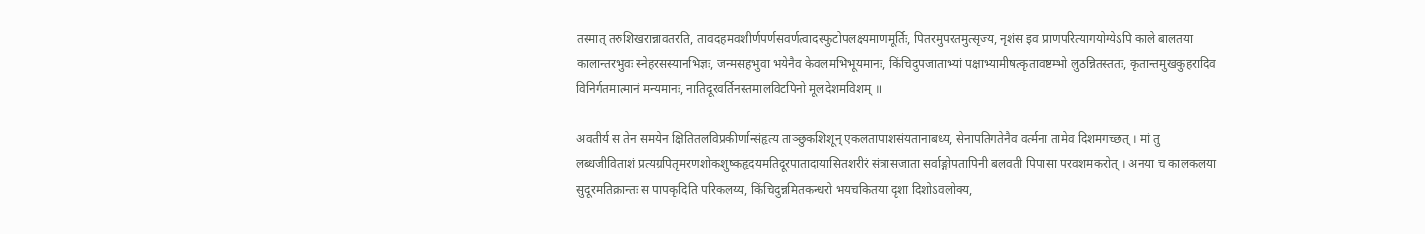तस्मात् तरुशिखरान्नावतरति, तावदहमवशीर्णपर्णसवर्णत्वादस्फुटोपलक्ष्यमाणमूर्तिः, पितरमुपरतमुत्सृज्य, नृशंस इव प्राणपरित्यागयोग्येऽपि काले बालतया कालान्तरभुवः स्नेहरसस्यानभिज्ञः, जन्मसहभुवा भयेनैव केवलमभिभूयमानः, किंचिदुपजाताभ्यां पक्षाभ्यामीषत्कृतावष्टम्भो लुठन्नितस्ततः, कृतान्तमुखकुहरादिव विनिर्गतमात्मानं मन्यमानः, नातिदूरवर्तिनस्तमालविटपिनो मूलदेशमविशम् ॥

अवतीर्य स तेन समयेन क्षितितलविप्रकीर्णान्संहृत्य ताञ्छुकशिशून् एकलतापाशसंयतानाबध्य, सेनापतिगतेनैव वर्त्मना तामेव दिशमगच्छत् । मां तु लब्धजीविताशं प्रत्यग्रपितृमरणशोकशुष्कहृदयमतिदूरपातादायासितशरीरं संत्रासजाता सर्वाङ्गोपतापिनी बलवती पिपासा परवशमकरोत् । अनया च कालकलया सुदूरमतिक्रान्तः स पापकृदिति परिकलय्य, किंचिदुन्नमितकन्धरो भयचकितया दृशा दिशोऽवलोक्य,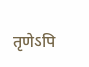तृणेऽपि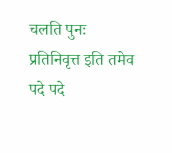चलति पुनः प्रतिनिवृत्त इति तमेव पदे पदे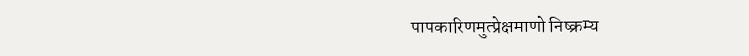पापकारिणमुत्प्रेक्षमाणो निष्क्रम्य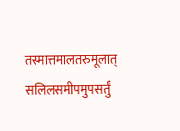तस्मात्तमालतरुमूलात् सलिलसमीपमुपसर्तुं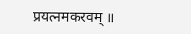प्रयत्नमकरवम् ॥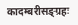कादम्बरीसङ्ग्रहः